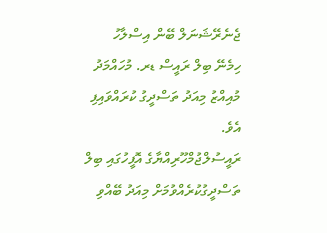ޖެނެރޭޝަނަލް ބޭން އިސްލާހު ހިމެނޭ ބިލް ރައީސް ޑރ. މުހައްމަދު މުއިއްޒު މިއަދު ތަސްދީގު ކުރައްވައިފި އެވެ.
ރައީސުލްޖުމްހޫރިއްޔާގެ އޮފީހުގައި ބިލް ތަސްދީގުކުރެއްވުމަށް މިއަދު ބޭއްވި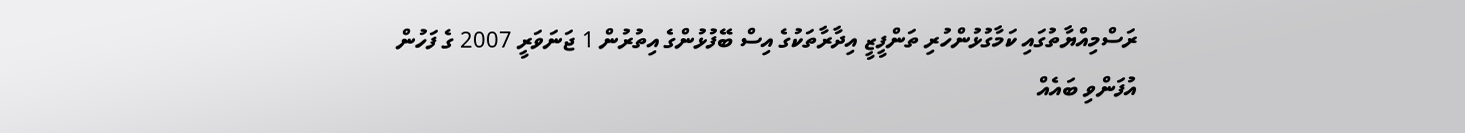ރަސްމިއްޔާތުގައި ކަމާގުޅުންހުރި ތަންފީޒީ އިދާރާތަކުގެ އިސް ބޭފުޅުންގެ އިތުރުން 1 ޖަނަވަރީ 2007 ގެ ފަހުން އުފަންވި ބައެއް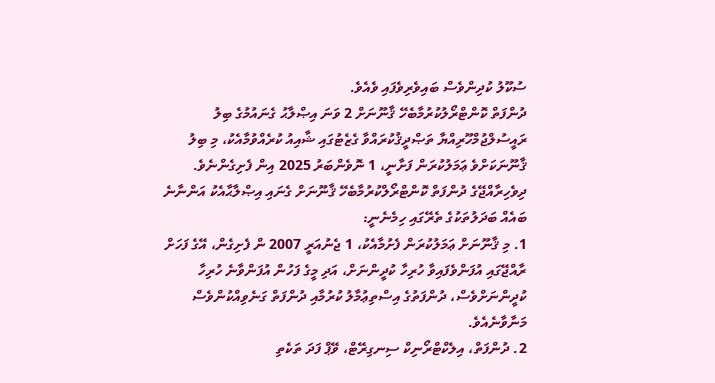ސުކޫލު ކުދިންވެސް ބައިވެރިވެފައި ވެއެވެ.
ދުންފަތް ކޮންޓްރޯލުކުރުމާބެހޭ ޤާނޫނަށް 2 ވަނަ އިޞްލާޙު ގެނައުމުގެ ބިލު ރައީސުލްޖުމްހޫރިއްޔާ ތަޞްދީޤުކުރައްވާ ގެޒެޓުގައި ޝާއިއު ކުރެއްވުމާއެކު، މި ބިލު ޤާނޫނަކަށްވެ ޢަމަލުކުރަން ފަށާނީ، 1 ނޮވެންބަރު 2025 އިން ފެށިގެންނެވެ.
ދިވެހިރާއްޖޭގެ ދުންފަތް ކޮންޓްރޯލްކުރުމާބެހޭ ޤާނޫނަށް ގެނައި އިޞްލާޙާއެކު އަންނާނެ ބައެއް ބަދަލުތަކުގެ ތެރޭގައި ހިމެނެނީ:
1. މި ޤާނޫނަށް ޢަމަލުކުރަން ފެށުމާއެކު، 1 ޖެނުއަރީ 2007 ން ފެށިގެން، އޭގެ ފަހަށް ރާއްޖޭގައި އުފަންވެފައިވާ ހުރިހާ ކުދީންނަށް، އަދި މީގެ ފަހުން އުފަންވާނެ ހުރިހާ ކުދީންނަށްވެސް، ދުންފަތުގެ އިސްތިޢުމާލު ކުރުމާއި ދުންފަތް ގަނެވިއްކުންވެސް މަނާވާނެއެވެ.
2. ދުންފަތް، އިލެކްޓްރޯނިކް ސިނގިރޭޓް، ވޭޕް ފަދަ ތަކެތި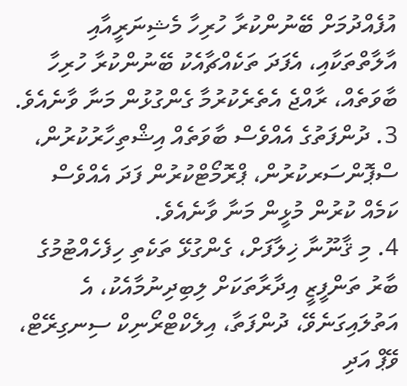އުފެއްދުމަށް ބޭނުންކުރާ ހުރިހާ މެޝިނަރީއާއި އާލާތްތަކާއި، އެފަދަ ތަކެއްޗާއެކު ބޭނުންކުރާ ހުރިހާ ބާވަތެއް، ރާއްޖެ އެތެރެކުރުމާ ގެންގުޅުން މަނާ ވާނެއެވެ.
3. ދުންފަތުގެ އެއްވެސް ބާވަތެއް އިޝްތިހާރުކުރުން، ސްޕޮންސަރކުރުން، ޕްރޮމޯޓްކުރުން ފަދަ އެއްވެސް ކަމެއް ކުރުން މުޅީން މަނާ ވާނެއެވެ.
4. މި ޤާނޫނާ ޚިލާފަށް، ގެންގުޅޭ ތަކެތި ހިފެހެއްޓުމުގެ ބާރު ތަންފީޒީ އިދާރާތަކަށް ލިބިދިނުމާއެކު، އެ އަތުލައިގަނެވޭ، ދުންފަތާ، އިލެކްޓްރޯނިކް ސިނގިރޭޓް، ވޭޕް އަދި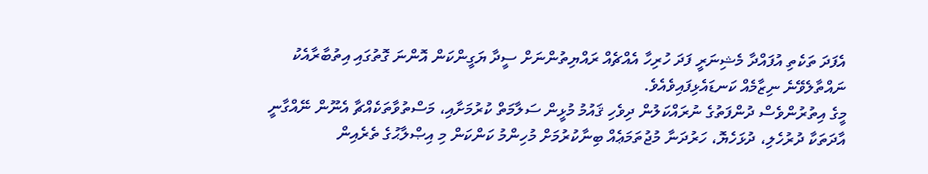އެފަދަ ތަކެތި އުފައްދާ މެޝިނަރީ ފަދަ ހުރިހާ އެއްޗެއް ރައްޔިތުންނަށް ސީދާ ޔަގީންކަން އޮންނަ ގޮތުގައި އިތުބާރާއެކު ނައްތާލެވޭނެ ނިޒާމެއް ކަނޑައެޅިފައިވެއެވެ.
މީގެ އިތުރުންވެސް ދުންފަތުގެ ނުރައްކަލުން ދިވެހި ޤައުމު މުޅީން ސަލާމަތް ކުރުމަށާއި، މަސްތުވާތަކެއްޗާ އެނޫން ނޭއްގާނީ އާދަތަކާ ދުރުހެލި، ދުޅަހެޔޮ، ހަރުދަނާ މުޖުތަމަޢެއް ބިނާކުރުމަށް މުހިންމު ކަންކަން މި އިޞްލާޙުގެ ތެރެއިން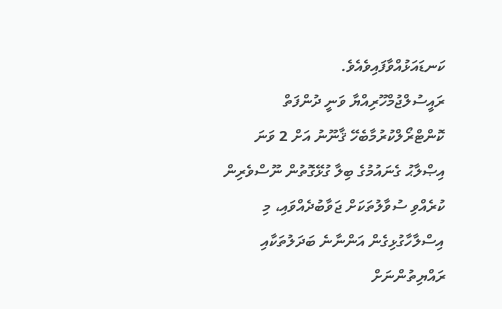ކަނޑައަޅުއްވާފައިވެއެވެ.
ރައީސުލްޖުމްހޫރިއްޔާ ވަނީ ދުންފަތް ކޮންޓްރޯލްކުރުމާބެހޭ ޤާނޫނު އަށް 2 ވަނަ އިޞްލާޙު ގެނައުމުގެ ބިލާ ގުޅޭގޮތުން ނޫސްވެރިން ކުރެއްވި ސުވާލުތަކަށް ޖަވާބުދެއްވައި، މި އިސްލާހާގުޅިގެން އަންނާނެ ބަދަލުތަކާއި ރައްޔިތުންނަށް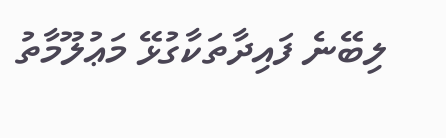ލިބޭނެ ފައިދާތަކާގުޅޭ މަޢުލޫމާތު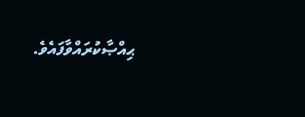ޙިއްޞާކުރައްވާފައެވެ.